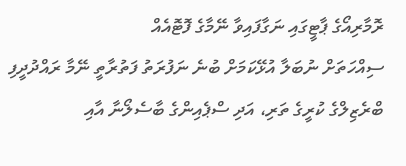ރޮމާރިއޯގެ ޕާޓީގައި ނަގާފައިވާ ނޭމާގެ ފޮޓޮއެއް
ސިއްހަތަށް ނުބަލާ އުޅޭކަމަށް ބުނެ ނަފުރަތު ފަތުރާތީ ނޭމާ ރައްދުދީފި
ބްރެޒިލްގެ ކުރީގެ ތަރި، އަދި ސްޕެއިންގެ ބާސެލޯނާ އާއި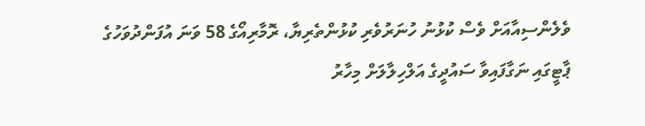ވެލެންސިއާއަށް ވެސް ކުޅުނު ހުނަރުވެރި ކުޅުންތެރިޔާ، ރޮމާރިއޯގެ 58 ވަނަ އުފަންދުވަހުގެ ޕާޓީގައި ނަގާފައިވާ ސައުދީގެ އަލްހިލާލަށް މިހާރު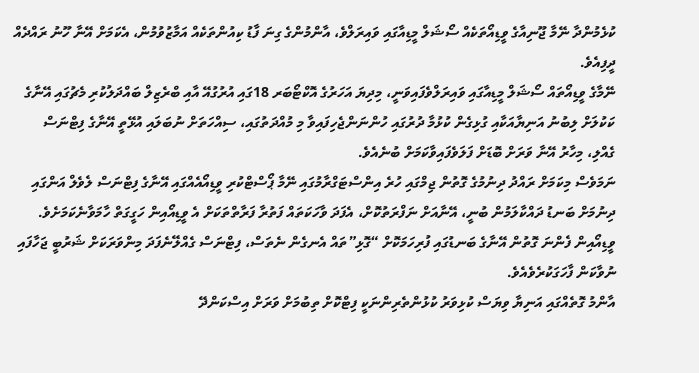ކުޅެމުންދާ ނޭމާ ޖޫނިއާގެ ވީޑިއޯތަކެއް ސޯޝަލް މީޑިއާގައި ވައިރަލްވެ، އާންމުންގެ ގިނަ ފާޑު ކިއުންތަކެއް އަމާޒުވުމުން، އެކަމަށް އޭނާ ހޫނު ރައްދެއް ދީފިއެވެ.
ނޭމާގެ ވީޑިއޯތައް ސޯޝަލް މީޑިއާގައި ވައިރަލްވެފައިވަނީ، މިދިޔަ އަހަރުގެ އޮކްޓޯބަރ 18ގައި އުރުގުއޭ އާއި ބްރެޒިލް ބައްދަލުކުރި މެޗުގައި އޭނާގެ ކަކުލަށް ލިބުނު އަނިޔާއަކާއި ގުޅިގެން ކުޅުމާ ދުރުގައި ހުންނަންޖެހިފައިވާ މި މުއްދަތުގައި، ސިއްހަތަށް ނުބަލައި އުޅޭތީ އޭނާގެ ފިޓްނަސް ގެއްލި، މިހާރު އޭނާ ވަރަށް ބޮޑަށް ފަލަވެފައިވާކަމަށް ބުނެއެވެ.
ނަމަވެސް މިކަމަށް ރައްދު ދިނުމުގެ ގޮތުން ޖިމްގައި ހުރެ އިންސްޓަގްރާމުގައި ނޭމާ ޕޯސްޓްކުރި ވީޑިއޯއެއްގައި އޭނާގެ ފިޓްނަސް ލެވެލް އަންގައި ދިނުމަށް ބަނޑު ދައްކާލަމުން ބުނީ، އޭނާއަށް ނަފްރަތުކޮށް، އެފަދަ ވާހަކަތައް ފަތުރާ ފަރާތްތަކަށް އެ ވީޑިއޯއިން ހަގީގަތް ހާމަވާނެކަމަށެވެ. ވީޑިއޯއިން ފެންނަ ގޮތުން އޭނާގެ ބަނޑުގައި ފުރިހަމަކޮށް “ގޮޅި”ތައް އެނގެން ނެތަސް، ފިޓްނަސް ގެއްލޭނެފަދަ މިންވަރަކަށް ޝަރުބީ ޖަހާފައި ނުވާކަން ފާހަގަކުރެވެއެވެ.
އާންމު ގޮތެއްގައި އަނިޔާ ވިޔަސް ކުޅިވަރު ކުޅުންތެރިންނަކީ ފިޓްކޮށް ތިބުމަށް ވަރަށް އިސްކަންދޭ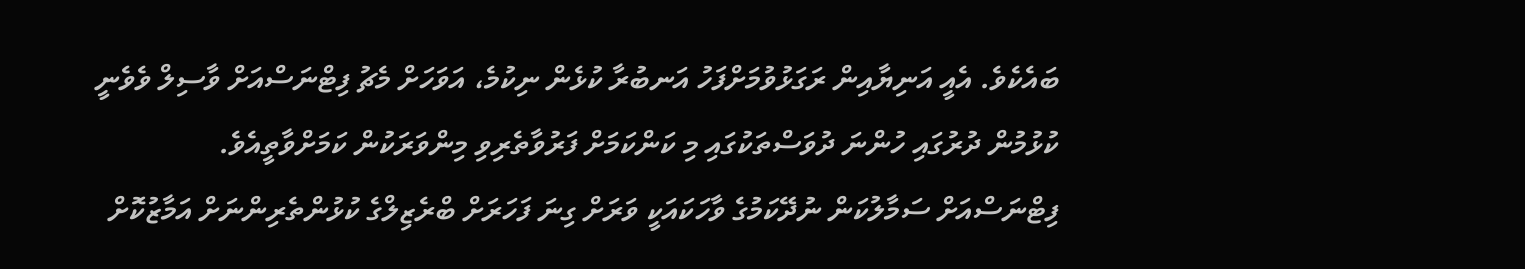ބައެކެވެ. އެއީ އަނިޔާއިން ރަގަޅުވުމަށްފަހު އަނބުރާ ކުޅެން ނިކުމެ، އަވަހަށް މެޗު ފިޓްނަސްއަށް ވާސިލް ވެވެނީ ކުޅުމުން ދުރުގައި ހުންނަ ދުވަސްތަކުގައި މި ކަންކަމަށް ފަރުވާތެރިވި މިންވަރަކުން ކަމަށްވާތީއެވެ.
ފިޓްނަސްއަށް ސަމާލުކަން ނުދޭކަމުގެ ވާހަކައަކީ ވަރަށް ގިނަ ފަހަރަށް ބްރެޒިލްގެ ކުޅުންތެރިންނަށް އަމާޒުކޮށް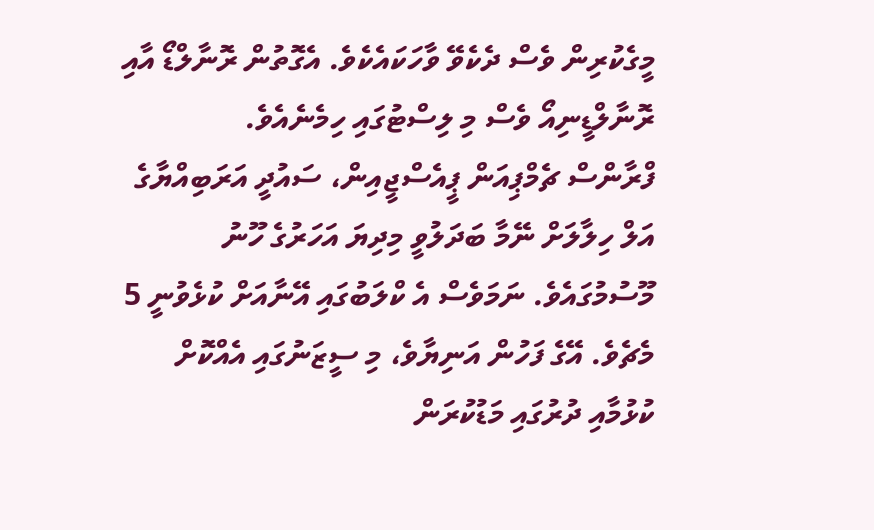މީގެކުރިން ވެސް ދެކެވޭ ވާހަކައެކެވެ. އެގޮތުން ރޮނާލްޑޯ އާއި ރޮނާލްޑީނިއޯ ވެސް މި ލިސްޓުގައި ހިމެނެއެވެ.
ފްރާންސް ޗެމްޕިއަން ޕީއެސްޖީއިން، ސައުދީ އަރަބިއްޔާގެ އަލް ހިލާލަށް ނޭމާ ބަދަލުވީ މިދިޔަ އަހަރުގެ ހޫނު މޫސުމުގައެވެ. ނަމަވެސް އެ ކްލަބުގައި އޭނާއަށް ކުޅެވުނީ 5 މެޗެވެ. އޭގެ ފަހުން އަނިޔާވެ، މި ސީޒަނުގައި އެއްކޮށް ކުޅުމާއި ދުރުގައި މަޑުކުރަން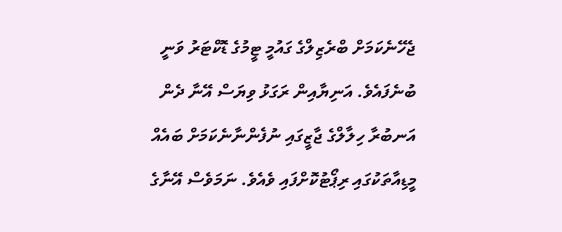ޖެހޭނެކަމަށް ބްރެޒިލްގެ ގައުމީ ޓީމުގެ ޑޮކްޓަރު ވަނީ ބުނެފައެވެ. އަނިޔާއިން ރަގަޅު ވިޔަސް އޭނާ ދެން އަނބުރާ ހިލާލްގެ ޖާޒީގައި ނުފެންނާނެކަމަށް ބައެއް މީޑިއާތަކުގައި ރިޕޯޓުކޮށްފައި ވެއެވެ. ނަމަވެސް އޭނާގެ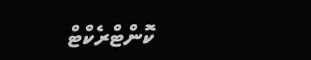ކޮންޓްރެކްޓް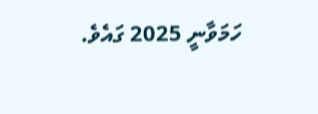ހަމަވާނީ 2025 ގައެވެ.